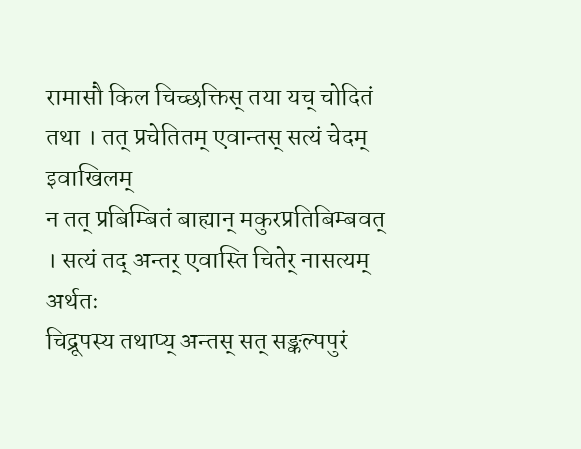रामासौ किल चिच्छक्तिस् तया यच् चोदितं तथा । तत् प्रचेतितम् एवान्तस् सत्यं चेदम् इवाखिलम्
न तत् प्रबिम्बितं बाह्यान् मकुरप्रतिबिम्बवत् । सत्यं तद् अन्तर् एवास्ति चितेर् नासत्यम् अर्थतः
चिद्रूपस्य तथाप्य् अन्तस् सत् सङ्कल्पपुरं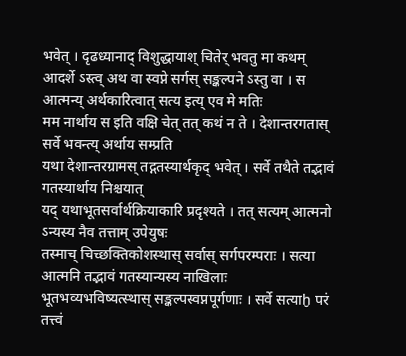भवेत् । दृढध्यानाद् विशुद्धायाश् चितेर् भवतु मा कथम्
आदर्शे ऽस्त्व् अथ वा स्वप्ने सर्गस् सङ्कल्पने ऽस्तु वा । स आत्मन्य् अर्थकारित्वात् सत्य इत्य् एव मे मतिः
मम नार्थाय स इति वक्षि चेत् तत् कथं न ते । देशान्तरगतास् सर्वे भवन्त्य् अर्थाय सम्प्रति
यथा देशान्तरग्रामस् तद्गतस्यार्थकृद् भवेत् । सर्वे तथैते तद्भावं गतस्यार्थाय निश्चयात्
यद् यथाभूतसर्वार्थक्रियाकारि प्रदृश्यते । तत् सत्यम् आत्मनो ऽन्यस्य नैव तत्ताम् उपेयुषः
तस्माच् चिच्छक्तिकोशस्थास् सर्वास् सर्गपरम्पराः । सत्या आत्मनि तद्भावं गतस्यान्यस्य नाखिलाः
भूतभव्यभविष्यत्स्थास् सङ्कल्पस्वप्नपूर्गणाः । सर्वे सत्याḫ परं तत्त्वं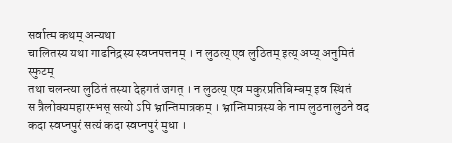सर्वात्म कथम् अन्यथा
चालितस्य यथा गाढनिद्रस्य स्वप्नपत्तनम् । न लुठत्य् एव लुठितम् इत्य् अप्य् अनुमितं स्फुटम्
तथा चलन्त्या लुठितं तस्या देहगतं जगत् । न लुठत्य् एव मकुरप्रतिबिम्बम् इव स्थितं
स त्रैलोक्यमहारम्भस् सत्यो ऽपि भ्रान्तिमात्रकम् । भ्रान्तिमात्रस्य के नाम लुठनालुठने वद
कदा स्वप्नपुरं सत्यं कदा स्वप्नपुरं मुधा ।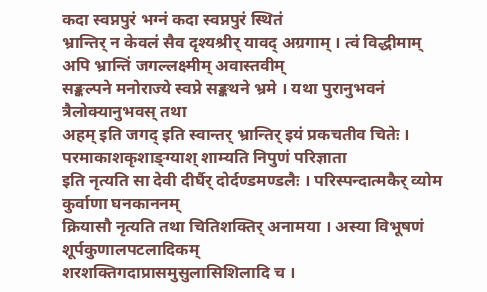कदा स्वप्नपुरं भग्नं कदा स्वप्नपुरं स्थितं
भ्रान्तिर् न केवलं सैव दृश्यश्रीर् यावद् अग्रगाम् । त्वं विद्धीमाम् अपि भ्रान्तिं जगल्लक्ष्मीम् अवास्तवीम्
सङ्कल्पने मनोराज्ये स्वप्ने सङ्कथने भ्रमे । यथा पुरानुभवनं त्रैलोक्यानुभवस् तथा
अहम् इति जगद् इति स्वान्तर् भ्रान्तिर् इयं प्रकचतीव चितेः । परमाकाशकृशाङ्ग्याश् शाम्यति निपुणं परिज्ञाता
इति नृत्यति सा देवी दीर्घैर् दोर्दण्डमण्डलैः । परिस्पन्दात्मकैर् व्योम कुर्वाणा घनकाननम्
क्रियासौ नृत्यति तथा चितिशक्तिर् अनामया । अस्या विभूषणं शूर्पकुणालपटलादिकम्
शरशक्तिगदाप्रासमुसुलासिशिलादि च ।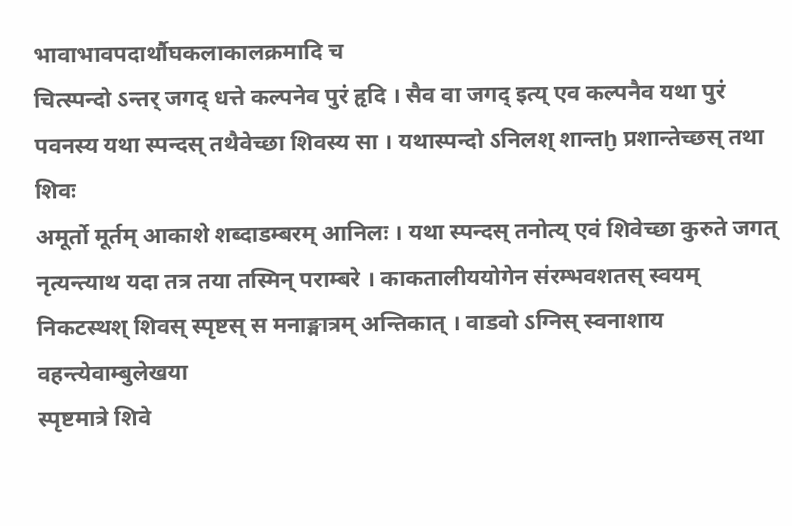भावाभावपदार्थौघकलाकालक्रमादि च
चित्स्पन्दो ऽन्तर् जगद् धत्ते कल्पनेव पुरं हृदि । सैव वा जगद् इत्य् एव कल्पनैव यथा पुरं
पवनस्य यथा स्पन्दस् तथैवेच्छा शिवस्य सा । यथास्पन्दो ऽनिलश् शान्तḫ प्रशान्तेच्छस् तथा शिवः
अमूर्तो मूर्तम् आकाशे शब्दाडम्बरम् आनिलः । यथा स्पन्दस् तनोत्य् एवं शिवेच्छा कुरुते जगत्
नृत्यन्त्याथ यदा तत्र तया तस्मिन् पराम्बरे । काकतालीययोगेन संरम्भवशतस् स्वयम्
निकटस्थश् शिवस् स्पृष्टस् स मनाङ्मात्रम् अन्तिकात् । वाडवो ऽग्निस् स्वनाशाय वहन्त्येवाम्बुलेखया
स्पृष्टमात्रे शिवे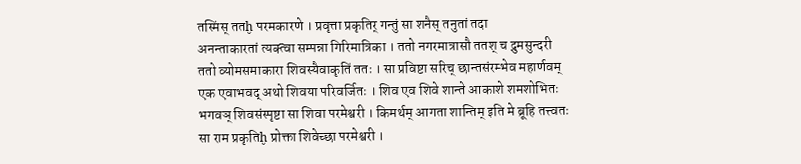तस्मिंस् ततḫ परमकारणे । प्रवृत्ता प्रकृतिर् गन्तुं सा शनैस् तनुतां तदा
अनन्ताकारतां त्यक्त्वा सम्पन्ना गिरिमात्रिका । ततो नगरमात्रासौ ततश् च द्रुमसुन्दरी
ततो व्योमसमाकारा शिवस्यैवाकृतिं ततः । सा प्रविष्टा सरिच् छान्तसंरम्भेव महार्णवम्
एक एवाभवद् अथो शिवया परिवर्जितः । शिव एव शिवे शान्ते आकाशे शमशोभितः
भगवञ् शिवसंस्पृष्टा सा शिवा परमेश्वरी । किमर्थम् आगता शान्तिम् इति मे ब्रूहि तत्त्वतः
सा राम प्रकृतिḫ प्रोक्ता शिवेच्छा परमेश्वरी ।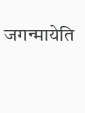जगन्मायेति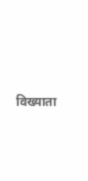विख्याता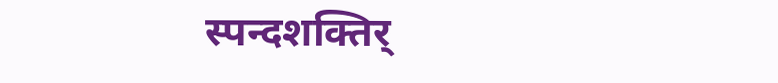स्पन्दशक्तिर्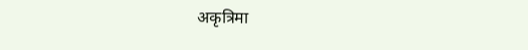अकृत्रिमा